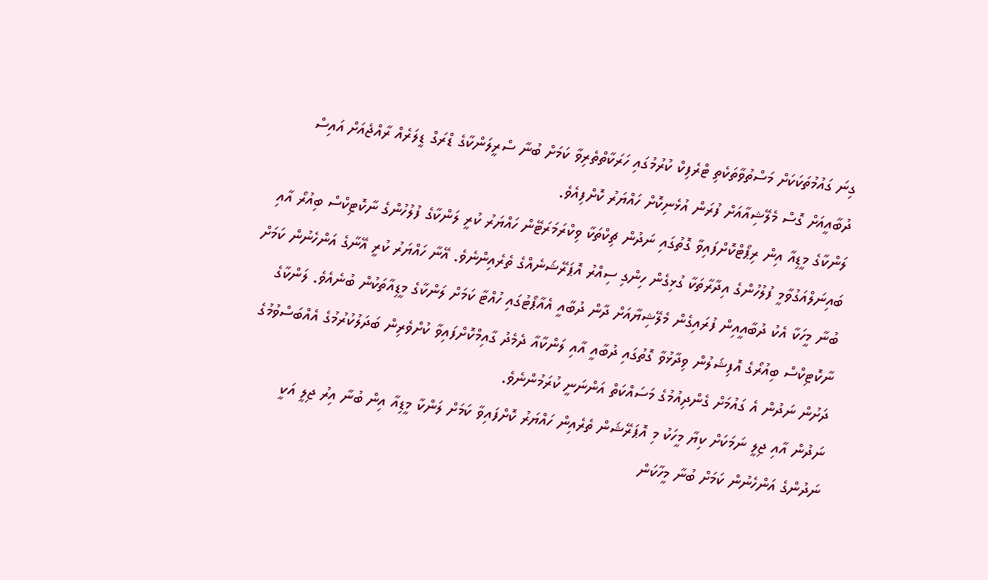ގިނަ ގައުމުތަކަކަށް މަސްތުވާތަކެތި ޓްރެފިކް ކުރުމުގައި ހަރަކާތްތެރިވާ ކަމަށް ބުނާ ސްރީލަންކާގެ ޑްރަގް ޑީލަރެއް ރާއްޖެއަށް އައިސް ދުބާއީއަށް ގޮސް މެލޭޝިއާއަށް ފުރަން އުޅެނިކޮށް ހައްޔަރު ކޮށްފިއެވެ.
ލަންކާގެ މީޑިއާ އިން ރިޕޯޓްކޮށްފައިވާ ގޮތުގައި ނަދުން ޗިކްތަކާ ވިކްރަމަރަޓޭން ހައްޔަރު ކުރީ ލަންކާގެ ފުލުހުންގެ ނާކޮޓިކްސް ބިއުރޯ އާއި ބައިނަލްއަގުވާމީ ފުލުހުންގެ އިދާރާތަކާ ގުޅިގެން ހިންގި ސިއްރު އޮޕަރޭޝަނެއްގެ ތެރެއިންނެވެ. އޭނާ ހައްޔަރު ކުރީ އޭނާގެ އަންހެނުން ކަމަށް ބުނާ މީހަކާ އެކު ދުބާއީއިން ފުރައިގެން މެލޭޝިޔާއަށް ދާން ދުބާއީ އެއާޕޯޓުގައި ހުއްޓާ ކަމަށް ލަންކާގެ މީޑިއާތަކުން ބުނެއެވެ. ލަންކާގެ ނާކޮޓިކްސް ބިއުރޯގެ އޮފިޝަލުން ވިދާޅުވާ ގޮތުގައި ދުބާއީ އާއި ލަންކާއާ ދެމެދު ގާއިމްކޮށްފައިވާ ކުށްވެރިން ބަދަލުކުރުމުގެ އެއްބަސްވުމުގެ ދަށުން ނަދުން އެ ގައުމަށް ގެންދިއުމުގެ މަސައްކަތް އަންނަނީ ކުރަމުންނެވެ.
ނަދުން އާއި ޖިލީ ނަމަކަށް ކިޔާ މީހަކު މި އޮޕަރޭޝަން ތެރެއިން ހައްޔަރު ކޮށްފައިވާ ކަމަށް ލަންކާ މީޑިއާ އިން ބުނާ އިރު ޖިލީ އަކީ ނަދުންގެ އަންހެނުން ކަމަށް ބުނާ މީހާކަން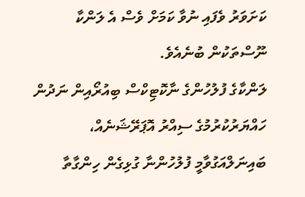ކަށަވަރު ވެފައި ނުވާ ކަމަށް ވެސް އެ ލަންކާ ނޫސްތަކުން ބުނެއެވެ.
ލަންކާގެ ފުލުހުންގެ ނާކޮޓިކްސް ބިއުރޯއިން ނަދުން ހައްޔަރުކުރުމުގެ ސިއްރު އޮޕަރޭޝަނެއް، ބައިނަލްއަގުވާމީ ފުލުހުންނާ ގުޅިގެން ހިންގާތާ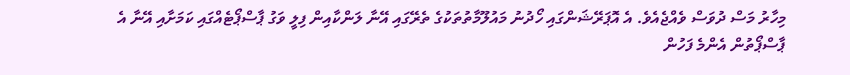މިހާރު މަސް ދުވަސް ވެއްޖެއެވެ. އެ އޮޕަރޭޝަންގައި ހޯދުނު މައުލޫމާތުތަކުގެ ތެރޭގައި އޭނާ ލަންކާއިން ފިލީ ވަގު ޕާސްޕޯޓެއްގައި ކަމަށާއި އޭނާ އެ ޕާސްޕޯތުން އެންމެ ފަހުން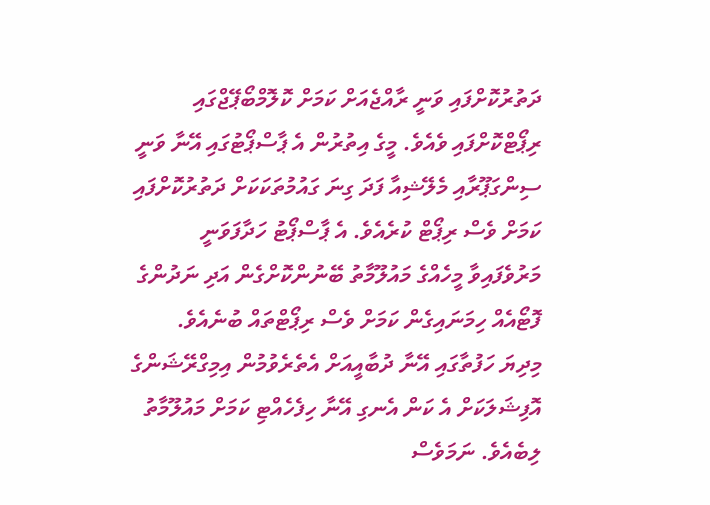ދަތުރުކޮށްފައި ވަނީ ރާއްޖެއަށް ކަމަށް ކޮލޮމްބޯޕޭޖްގައި ރިޕޯޓްކޮށްފައި ވެއެވެ. މީގެ އިތުރުން އެ ޕާސްޕޯޓުގައި އޭނާ ވަނީ ސިންގަޕޫރާއި މެލޭޝިއާ ފަދަ ގިނަ ގައުމުތަކަކަށް ދަތުރުކޮށްފައި ކަމަށް ވެސް ރިޕޯޓް ކުރެއެވެ. އެ ޕާސްޕޯޓު ހަދާފަވަނީ މަރުވެފައިވާ މީހެއްގެ މައުލޫމާތު ބޭނުންކޮށްގެން އަދި ނަދުންގެ ފޮޓޯއެއް ހިމަނައިގެން ކަމަށް ވެސް ރިޕޯޓްތައް ބުނެއެވެ.
މިދިޔަ ހަފުތާގައި އޭނާ ދުބާއީއަށް އެތެރެވުމުން އިމިގްރޭޝަންގެ އޮފިޝަލަކަށް އެ ކަން އެނގި އޭނާ ހިފެހެއްޓި ކަމަށް މައުލޫމާތު ލިބެއެވެ. ނަމަވެސް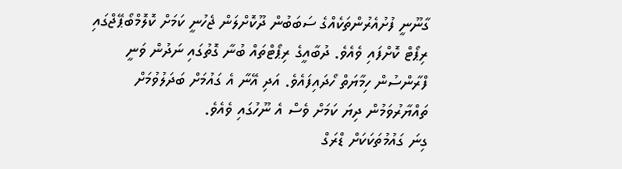ގާނޫނީ ފުށުއެރުންތަކެއްގެ ސަބަބުން ދޫކޮށްލަން ޖެހުނީ ކަމަށް ކޮލޮމްބޯޕޭޖްގައި ރިޕޯޓް ކޮށްފައި ވެއެވެ. ދުބާއީގެ ރިޕޯޓްތައް ބުނާ ގޮތުގައި ނަދުން ވަނީ ފްރާންސުން ހިމާޔަތް ހޯދައިފައެވެ. އަދި އޭނާ އެ ގައުމަށް ބަދަލުވުމަށް ތައްޔާރުވަމުން ދިޔަ ކަމަށް ވެސް އެ ނޫހުގައި ވެއެވެ.
ގިނަ ގައުމުތަކަކަށް ޑްރަގް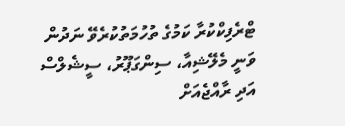ޓްރެފިކްކުރާ ކަމުގެ ތުހުމަތުކުރެވޭ ނަދުން ވަނީ މެލޭޝިއާ، ސިންގަޕޫރު، ސީޝެލްސް އަދި ރާއްޖެއަށް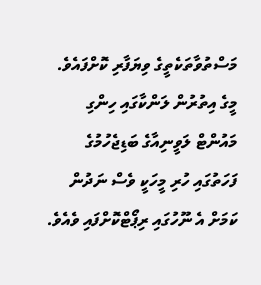މަސްތުވާތަކެތީގެ ވިޔަފާރި ކޮށްފައެވެ. މީގެ އިތުރުން ލަންކާގައި ހިންގި މައުންޓް ލަވީނިއާގެ ބަޑިޖެހުމުގެ ފަހަތުގައި ހުރި މީހަކީ ވެސް ނަދުން ކަމަށް އެ ނޫހުގައި ރިޕޯޓްކޮށްފައި ވެއެވެ.